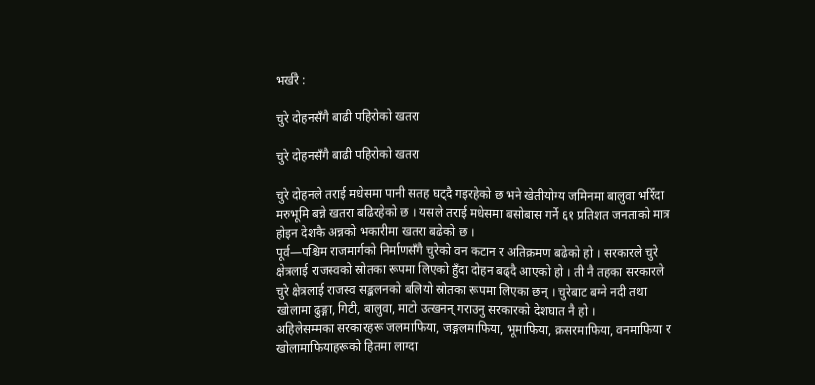भर्खरै :

चुरे दोहनसँगै बाढी पहिरोको खतरा

चुरे दोहनसँगै बाढी पहिरोको खतरा

चुरे दोहनले तराई मधेसमा पानी सतह घट्दै गइरहेको छ भने खेतीयोग्य जमिनमा बालुवा भरिँदा मरुभूमि बन्ने खतरा बढिरहेको छ । यसले तराई मधेसमा बसोबास गर्ने ६१ प्रतिशत जनताको मात्र होइन देशकै अन्नको भकारीमा खतरा बढेको छ ।
पूर्व—पश्चिम राजमार्गको निर्माणसँगै चुरेको वन कटान र अतिक्रमण बढेको हो । सरकारले चुरे क्षेत्रलाई राजस्वको स्रोतका रूपमा लिएको हुँदा दोहन बढ्दै आएको हो । ती नै तहका सरकारले चुरे क्षेत्रलाई राजस्व सङ्कलनको बलियो स्रोतका रूपमा लिएका छन् । चुरेबाट बग्ने नदी तथा खोलामा ढुङ्गा, गिटी, बालुवा, माटो उत्खनन् गराउनु सरकारको देशघात नै हो ।
अहिलेसम्मका सरकारहरू जलमाफिया, जङ्गलमाफिया, भूमाफिया, क्रसरमाफिया, वनमाफिया र खोलामाफियाहरूको हितमा लाग्दा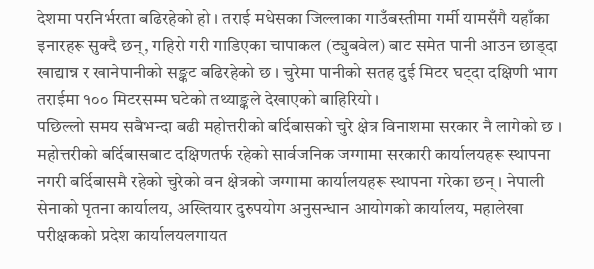देशमा परनिर्भरता बढिरहेको हो । तराई मधेसका जिल्लाका गाउँबस्तीमा गर्मी यामसँगै यहाँका इनारहरू सुक्दै छन्, गहिरो गरी गाडिएका चापाकल (ट्युबवेल) बाट समेत पानी आउन छाड्दा खाद्यान्न र खानेपानीको सङ्कट बढिरहेको छ । चुरेमा पानीको सतह दुई मिटर घट्दा दक्षिणी भाग तराईमा १०० मिटरसम्म घटेको तथ्याङ्कले देखाएको बाहिरियो ।
पछिल्लो समय सबैभन्दा बढी महोत्तरीको बर्दिबासको चुरे क्षेत्र विनाशमा सरकार नै लागेको छ । महोत्तरीको बर्दिबासबाट दक्षिणतर्फ रहेको सार्वजनिक जग्गामा सरकारी कार्यालयहरू स्थापना नगरी बर्दिबासमै रहेको चुरेको वन क्षेत्रको जग्गामा कार्यालयहरू स्थापना गरेका छन् । नेपाली सेनाको पृतना कार्यालय, अख्तियार दुरुपयोग अनुसन्धान आयोगको कार्यालय, महालेखा परीक्षकको प्रदेश कार्यालयलगायत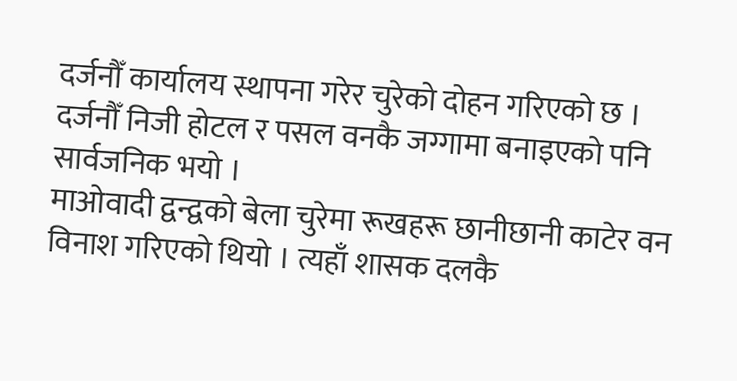दर्जनौँ कार्यालय स्थापना गरेर चुरेको दोहन गरिएको छ । दर्जनौँ निजी होटल र पसल वनकै जग्गामा बनाइएको पनि सार्वजनिक भयो ।
माओवादी द्वन्द्वको बेला चुरेमा रूखहरू छानीछानी काटेर वन विनाश गरिएको थियो । त्यहाँ शासक दलकै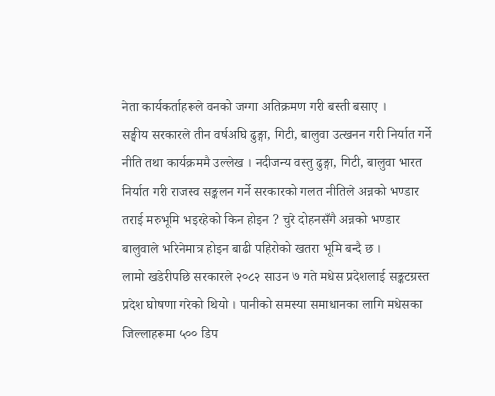नेता कार्यकर्ताहरूले वनको जग्गा अतिक्रमण गरी बस्ती बसाए ।
सङ्घीय सरकारले तीन वर्षअघि ढुङ्गा, गिटी, बालुवा उत्खनन गरी निर्यात गर्ने नीति तथा कार्यक्रममै उल्लेख । नदीजन्य वस्तु ढुङ्गा, गिटी, बालुवा भारत निर्यात गरी राजस्व सङ्कलन गर्ने सरकारको गलत नीतिले अन्नको भण्डार तराई मरुभूमि भइरहेको किन होइन ? चुरे दोहनसँगै अन्नको भण्डार बालुवाले भरिनेमात्र होइन बाढी पहिरोको खतरा भूमि बन्दै छ ।
लामो खडेरीपछि सरकारले २०८२ साउन ७ गते मधेस प्रदेशलाई सङ्कटग्रस्त प्रदेश घोषणा गरेको थियो । पानीको समस्या समाधानका लागि मधेसका जिल्लाहरूमा ५०० डिप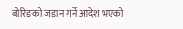बोरिङको जडान गर्ने आदेश भएको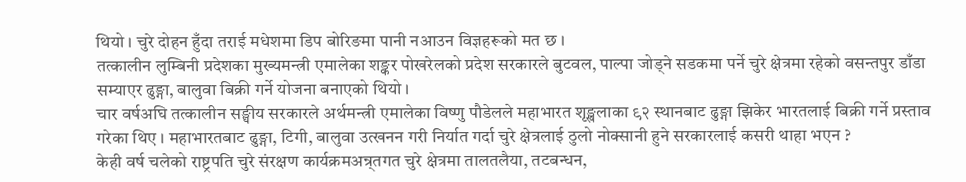थियो । चुरे दोहन हुँदा तराई मधेशमा डिप बोरिङमा पानी नआउन विज्ञहरूको मत छ ।
तत्कालीन लुम्बिनी प्रदेशका मुख्यमन्त्री एमालेका शङ्कर पोखरेलको प्रदेश सरकारले बुटवल, पाल्पा जोड्ने सडकमा पर्ने चुरे क्षेत्रमा रहेको वसन्तपुर डाँडा सम्याएर ढुङ्गा, बालुवा बिक्री गर्ने योजना बनाएको थियो ।
चार वर्षअघि तत्कालीन सङ्घीय सरकारले अर्थमन्त्री एमालेका विष्णु पौडेलले महाभारत शृङ्खलाका ९२ स्थानबाट ढुङ्गा झिकेर भारतलाई बिक्री गर्ने प्रस्ताव गरेका थिए । महाभारतबाट ढुङ्गा, टिगी, बालुवा उत्खनन गरी निर्यात गर्दा चुरे क्षेत्रलाई ठुलो नोक्सानी हुने सरकारलाई कसरी थाहा भएन ?
केही वर्ष चलेको राष्ट्रपति चुरे संरक्षण कार्यक्रमअन्र्तगत चुरे क्षेत्रमा तालतलैया, तटबन्धन,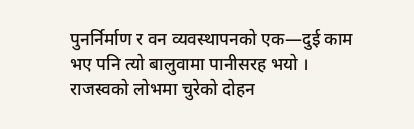पुनर्निर्माण र वन व्यवस्थापनको एक—दुई काम भए पनि त्यो बालुवामा पानीसरह भयो । राजस्वको लोभमा चुरेको दोहन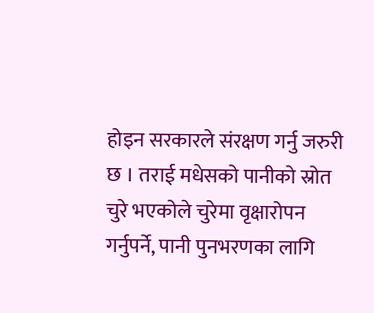होइन सरकारले संरक्षण गर्नु जरुरी छ । तराई मधेसको पानीको स्रोत चुरे भएकोले चुरेमा वृक्षारोपन गर्नुपर्ने, पानी पुनभरणका लागि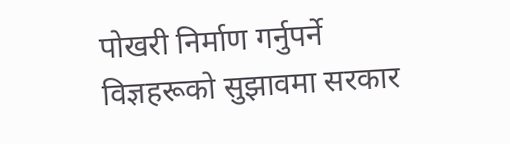पोखरी निर्माण गर्नुपर्ने विज्ञहरूको सुझावमा सरकार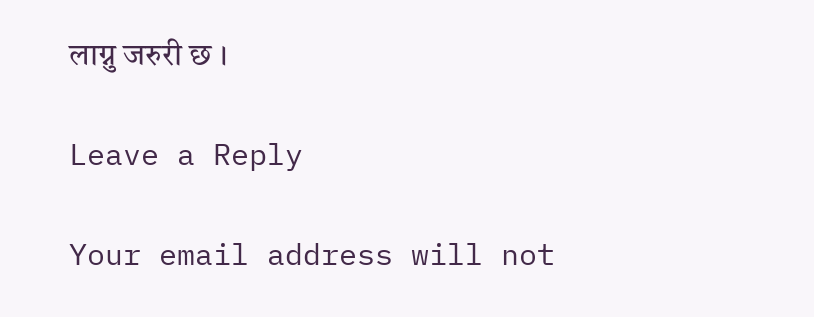लाग्नु जरुरी छ ।

Leave a Reply

Your email address will not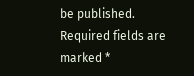be published. Required fields are marked *